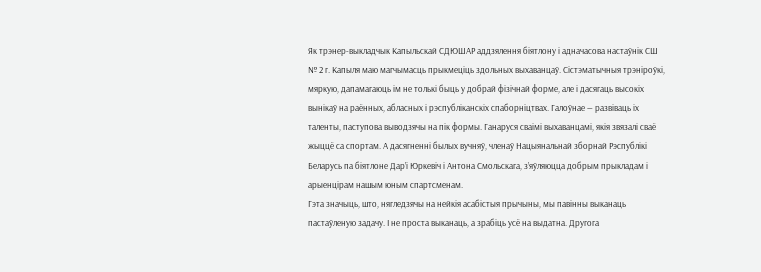Як трэнер-выкладчык Капыльскай СДЮШАР аддзялення біятлону і адначасова настаўнік СШ № 2 г. Капыля маю магчымасць прыкмеціць здольных выхаванцаў. Сістэматычныя трэніроўкі, мяркую, дапамагаюць ім не толькі быць у добрай фізічнай форме, але і дасягаць высокіх вынікаў на раённых, абласных і рэспубліканскіх спаборніцтвах. Галоўнае — развіваць іх таленты, паступова выводзячы на пік формы. Ганаруся сваімі выхаванцамі, якія звязалі сваё жыццё са спортам. А дасягненні былых вучняў, членаў Нацыянальнай зборнай Рэспублікі Беларусь па біятлоне Дар’і Юркевіч і Антона Смольскага, з’яўляюцца добрым прыкладам і арыенцірам нашым юным спартсменам.
Гэта значыць, што, нягледзячы на нейкія асабістыя прычыны, мы павінны выканаць пастаўленую задачу. І не проста выканаць, а зрабіць усё на выдатна. Другога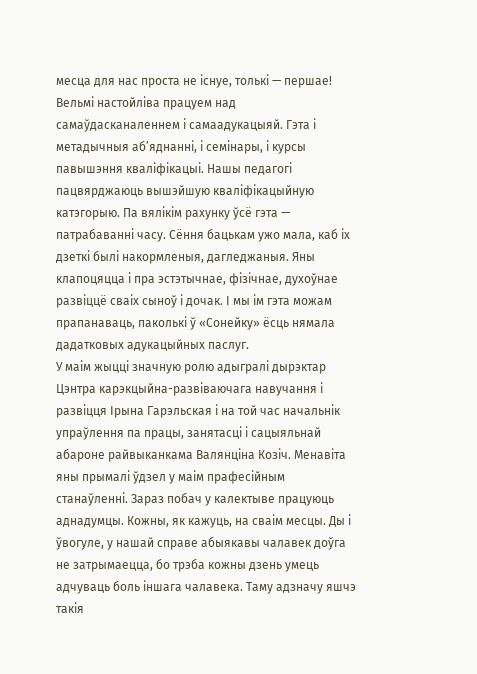месца для нас проста не існуе, толькі — першае! Вельмі настойліва працуем над самаўдасканаленнем і самаадукацыяй. Гэта і метадычныя аб’яднанні, і семінары, і курсы павышэння кваліфікацыі. Нашы педагогі пацвярджаюць вышэйшую кваліфікацыйную катэгорыю. Па вялікім рахунку ўсё гэта — патрабаванні часу. Сёння бацькам ужо мала, каб іх дзеткі былі накормленыя, дагледжаныя. Яны клапоцяцца і пра эстэтычнае, фізічнае, духоўнае развіццё сваіх сыноў і дочак. І мы ім гэта можам прапанаваць, паколькі ў «Сонейку» ёсць нямала дадатковых адукацыйных паслуг.
У маім жыцці значную ролю адыгралі дырэктар Цэнтра карэкцыйна-развіваючага навучання і развіцця Ірына Гарэльская і на той час начальнік упраўлення па працы, занятасці і сацыяльнай абароне райвыканкама Валянціна Козіч. Менавіта яны прымалі ўдзел у маім прафесійным станаўленні. Зараз побач у калектыве працуюць аднадумцы. Кожны, як кажуць, на сваім месцы. Ды і ўвогуле, у нашай справе абыякавы чалавек доўга не затрымаецца, бо трэба кожны дзень умець адчуваць боль іншага чалавека. Таму адзначу яшчэ такія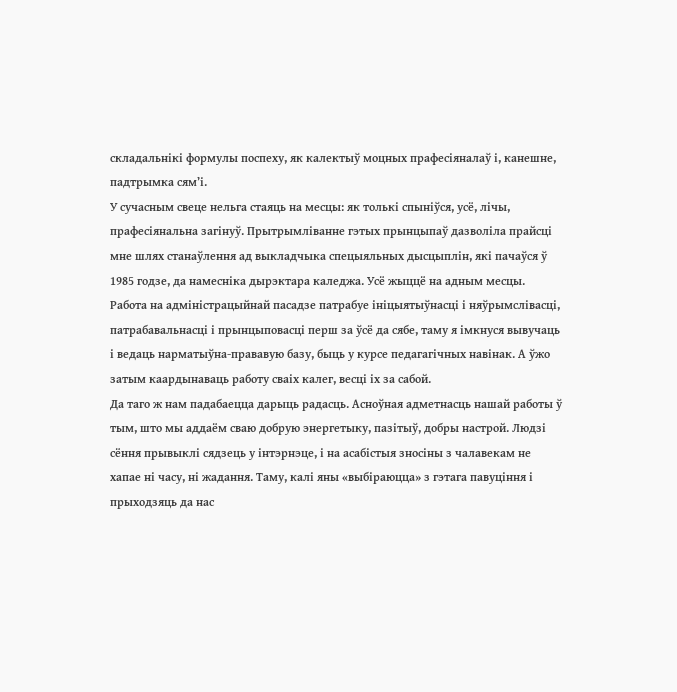складальнікі формулы поспеху, як калектыў моцных прафесіяналаў і, канешне, падтрымка сям’і.
У сучасным свеце нельга стаяць на месцы: як толькі спыніўся, усё, лічы, прафесіянальна загінуў. Прытрымліванне гэтых прынцыпаў дазволіла прайсці мне шлях станаўлення ад выкладчыка спецыяльных дысцыплін, які пачаўся ў 1985 годзе, да намесніка дырэктара каледжа. Усё жыццё на адным месцы. Работа на адміністрацыйнай пасадзе патрабуе ініцыятыўнасці і няўрымслівасці, патрабавальнасці і прынцыповасці перш за ўсё да сябе, таму я імкнуся вывучаць і ведаць нарматыўна-прававую базу, быць у курсе педагагічных навінак. А ўжо затым каардынаваць работу сваіх калег, весці іх за сабой.
Да таго ж нам падабаецца дарыць радасць. Асноўная адметнасць нашай работы ў тым, што мы аддаём сваю добрую энергетыку, пазітыў, добры настрой. Людзі сёння прывыклі сядзець у інтэрнэце, і на асабістыя зносіны з чалавекам не хапае ні часу, ні жадання. Таму, калі яны «выбіраюцца» з гэтага павуціння і прыходзяць да нас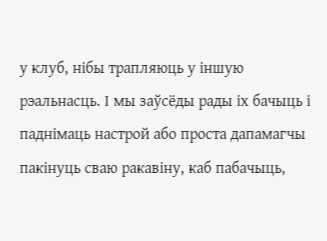у клуб, нібы трапляюць у іншую рэальнасць. І мы заўсёды рады іх бачыць і паднімаць настрой або проста дапамагчы пакінуць сваю ракавіну, каб пабачыць,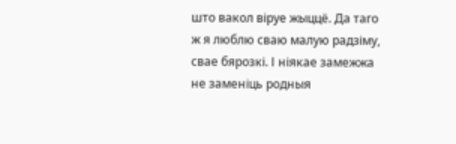што вакол віруе жыццё. Да таго ж я люблю сваю малую радзіму, свае бярозкі. І ніякае замежжа не заменіць родныя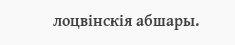лоцвінскія абшары.